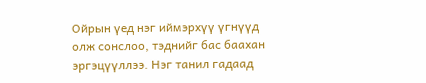Ойрын үед нэг иймэрхүү үгнүүд олж сонслоо, тэднийг бас баахан эргэцүүллээ. Нэг танил гадаад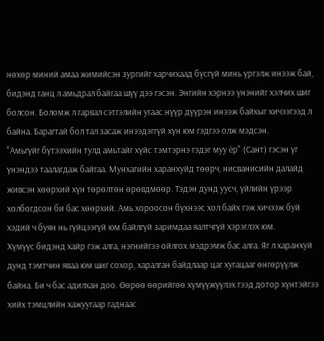нөхөр миний амаа жимийсэн зургийг харчихаад бүсгүй минь үргэлж инээж бай, бидэнд ганц л амьдрал байгаа шүү дээ гэсэн. Энгийн хэрнээ үнэнийг хэлчих шиг болсон. Боломж л гарвал сэтгэлийн угаас нүүр дүүрэн инээж байхыг хичээгээд л байна. Барагтай бол тал засаж инээдэггүй хүн юм гэдгээ олж мэдсэн.
"Амьгүйг бүтээхийн тулд амьтайг хүйс тэмтэрнэ гэдэг муу ёр" (Сант) гэсэн үг үнэндээ таалагдаж байгаа. Мунхагийн харанхуйд төөрч, нисванисийн далайд живсэн хөөрхий хүн төрөлтөн өрөвдмөөр. Тэдэн дунд уусч, үйлийн үрээр холбогдсон би бас хөөрхий. Амь хороосон бүхнээс хол байх гэж хичээж буй хэдий ч буян нь гүйцээгүй юм байлгүй заримдаа яалтчгүй хэрэглэх юм.
Хүмүүс бидэнд хайр гэж алга, нэгнийгээ ойлгох мэдрэмж бас алга. Яг л харанхуй дунд тэмтчин яваа юм шиг сохор, харалган байдлаар цаг хугацааг өнгөрүүлж байна. Би ч бас адилхан доо. Өөрөө өөрийгөө хүмүүжүүлэх гээд дотор хүнтэйгээ хийх тэмцлийн хажуугаар гаднаас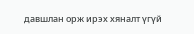давшлан орж ирэх хяналт үгүй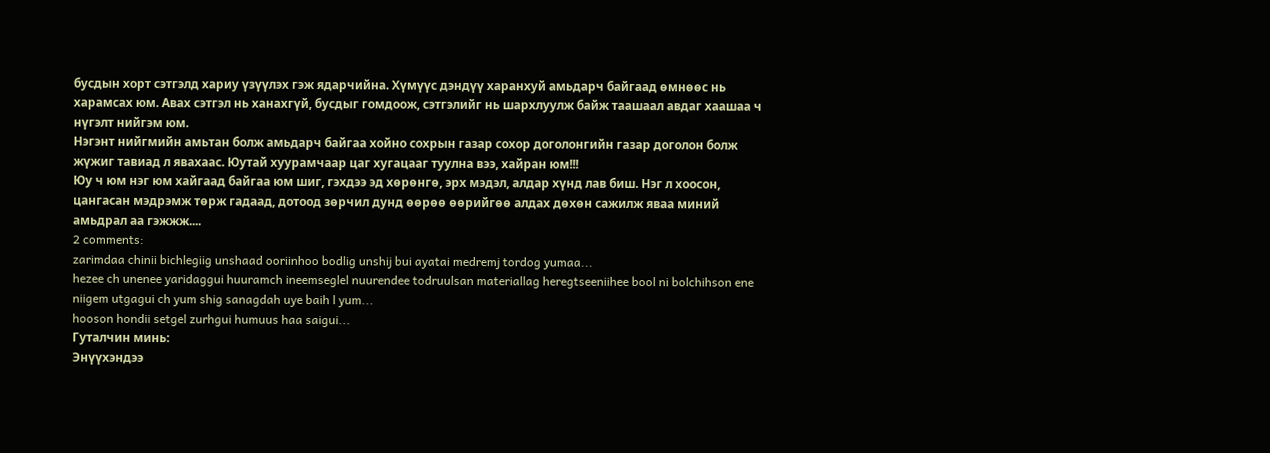бусдын хорт сэтгэлд хариу үзүүлэх гэж ядарчийна. Хүмүүс дэндүү харанхуй амьдарч байгаад өмнөөс нь харамсах юм. Авах сэтгэл нь ханахгүй, бусдыг гомдоож, сэтгэлийг нь шархлуулж байж таашаал авдаг хаашаа ч нүгэлт нийгэм юм.
Нэгэнт нийгмийн амьтан болж амьдарч байгаа хойно сохрын газар сохор доголонгийн газар доголон болж жүжиг тавиад л явахаас. Юутай хуурамчаар цаг хугацааг туулна вээ, хайран юм!!!
Юу ч юм нэг юм хайгаад байгаа юм шиг, гэхдээ эд хөрөнгө, эрх мэдэл, алдар хүнд лав биш. Нэг л хоосон, цангасан мэдрэмж төрж гадаад, дотоод зөрчил дунд өөрөө өөрийгөө алдах дөхөн сажилж яваа миний амьдрал аа гэжжж....
2 comments:
zarimdaa chinii bichlegiig unshaad ooriinhoo bodlig unshij bui ayatai medremj tordog yumaa...
hezee ch unenee yaridaggui huuramch ineemseglel nuurendee todruulsan materiallag heregtseeniihee bool ni bolchihson ene niigem utgagui ch yum shig sanagdah uye baih l yum...
hooson hondii setgel zurhgui humuus haa saigui...
Гуталчин минь:
Энүүхэндээ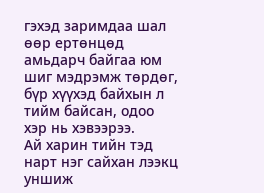гэхэд заримдаа шал өөр ертөнцөд амьдарч байгаа юм шиг мэдрэмж төрдөг, бүр хүүхэд байхын л тийм байсан, одоо хэр нь хэвээрээ.
Ай харин тийн тэд нарт нэг сайхан лээкц уншиж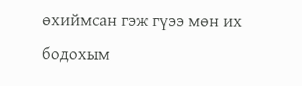өхиймсан гэж гүээ мөн их бодохым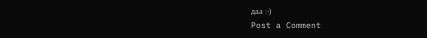даа :-)
Post a Comment